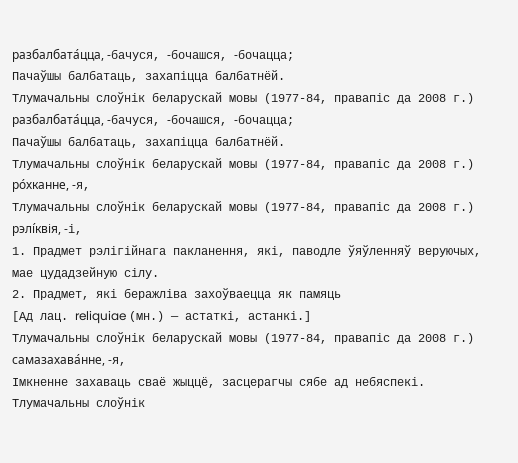разбалбата́цца, ‑бачуся, ‑бочашся, ‑бочацца;
Пачаўшы балбатаць, захапіцца балбатнёй.
Тлумачальны слоўнік беларускай мовы (1977-84, правапіс да 2008 г.)
разбалбата́цца, ‑бачуся, ‑бочашся, ‑бочацца;
Пачаўшы балбатаць, захапіцца балбатнёй.
Тлумачальны слоўнік беларускай мовы (1977-84, правапіс да 2008 г.)
ро́хканне, ‑я,
Тлумачальны слоўнік беларускай мовы (1977-84, правапіс да 2008 г.)
рэлі́квія, ‑і,
1. Прадмет рэлігійнага пакланення, які, паводле ўяўленняў веруючых, мае цудадзейную сілу.
2. Прадмет, які беражліва захоўваецца як памяць
[Ад лац. reliquiae (мн.) — астаткі, астанкі.]
Тлумачальны слоўнік беларускай мовы (1977-84, правапіс да 2008 г.)
самазахава́нне, ‑я,
Імкненне захаваць сваё жыццё, засцерагчы сябе ад небяспекі.
Тлумачальны слоўнік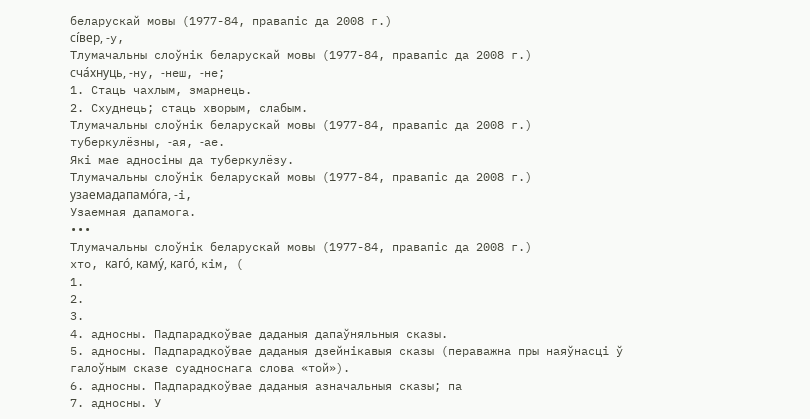беларускай мовы (1977-84, правапіс да 2008 г.)
сі́вер, ‑у,
Тлумачальны слоўнік беларускай мовы (1977-84, правапіс да 2008 г.)
сча́хнуць, ‑ну, ‑неш, ‑не;
1. Стаць чахлым, змарнець.
2. Схуднець; стаць хворым, слабым.
Тлумачальны слоўнік беларускай мовы (1977-84, правапіс да 2008 г.)
туберкулёзны, ‑ая, ‑ае.
Які мае адносіны да туберкулёзу.
Тлумачальны слоўнік беларускай мовы (1977-84, правапіс да 2008 г.)
узаемадапамо́га, ‑і,
Узаемная дапамога.
•••
Тлумачальны слоўнік беларускай мовы (1977-84, правапіс да 2008 г.)
хто, каго́, каму́, каго́, кім, (
1.
2.
3.
4. адносны. Падпарадкоўвае даданыя дапаўняльныя сказы.
5. адносны. Падпарадкоўвае даданыя дзейнікавыя сказы (пераважна пры наяўнасці ў галоўным сказе суадноснага слова «той»).
6. адносны. Падпарадкоўвае даданыя азначальныя сказы; па
7. адносны. У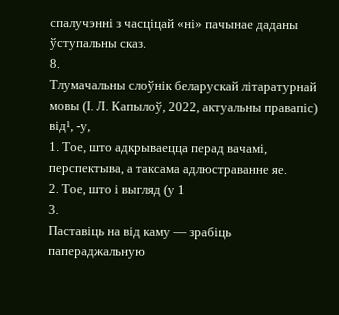спалучэнні з часціцай «ні» пачынае даданы ўступальны сказ.
8.
Тлумачальны слоўнік беларускай літаратурнай мовы (І. Л. Капылоў, 2022, актуальны правапіс)
від¹, -у,
1. Тое, што адкрываецца перад вачамі, перспектыва, а таксама адлюстраванне яе.
2. Тое, што і выгляд (у 1
3.
Паставіць на від каму — зрабіць папераджальную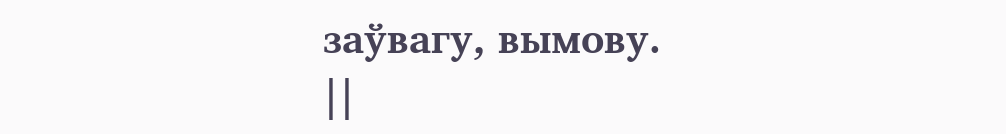заўвагу, вымову.
||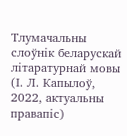Тлумачальны слоўнік беларускай літаратурнай мовы (І. Л. Капылоў, 2022, актуальны правапіс)